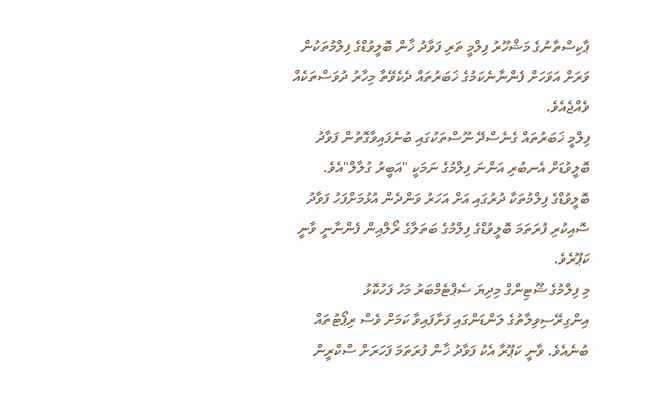ޕާކިސްތާނުގެ މަޝްހޫރު ފިލްމީ ތަރި ފަވާދު ޚާން ބޮލީވުޑްގެ ފިލްމުތަކުން ވަރަށް އަވަހަށް ފެންނާނެކަމުގެ ޚަބަރުތައް ދެކެވޭތާ މިހާރު ދުވަސްތަކެއް ވެއްޖެއެވެ.
ފިލްމީ ޚަބަރުތައް ގެނެސްދޭ ނޫސްތަކުގައި ބުނެފައިވާގޮތުން ފަވާދު ބޮލީވުޑަށް އެނބުރި އަންނަ ފިލްމުގެ ނަމަކީ "އަބީރު ގުލާލް"އެވެ. ބޮލީވުޑްގެ ފިލްމުތަކާ ދުރުގައި އަށް އަހަރު ވަންދެން އުޅުމަށްފަހު ފަވާދު ސޮއިކުރި ފުރަތަމަ ބޮލީވުޑްގެ ފިލްމުގެ ބަތަލާގެ ރޯލްއިން ފެންނާނީ ވާނީ ކަޕޫރެވެ.
މި ފިލްމުގެ ޝޫޓިންގް މިދިޔަ ސެޕްޓެމްބަރު މަހު ފަހުކޮޅު އިންގިރޭސިވިލާތުގެ ލަންޑަންގައި ފަށާފައިވާ ކަމަށް ވެސް ރިޕޯޓުތައް ބުނެއެވެ. ވާނީ ކަޕޫރާ އެކު ފަވާދު ޚާން ފުރަތަމަ ފަހަރަށް ސްކްރީން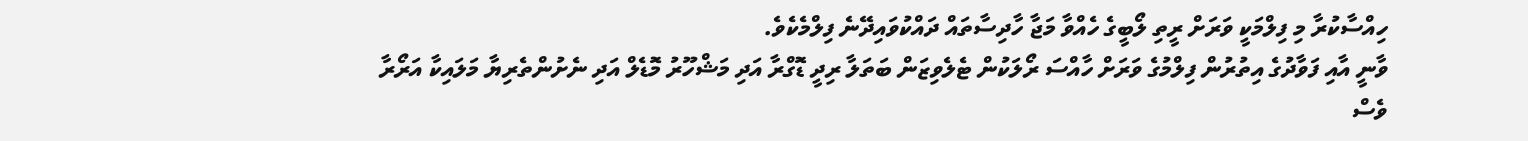ހިއްސާކުރާ މި ފިލްމަކީ ވަރަށް ރީތި ލޯބީގެ ހެއްވާ މަޖާ ހާދިސާތައް ދައްކުވައިދޭނެ ފިލްމެކެވެ.
ވާނީ އާއި ފަވާދުގެ އިތުރުން ފިލްމުގެ ވަރަށް ހާއްސަ ރޯލަކުން ޓެލެވިޒަން ބަތަލާ ރިދީ ޑޮގްރާ އަދި މަޝްހޫރު މޮޑެލް އަދި ނެށުންތެރިޔާ މަލައިކާ އަރޯރާ ވެސް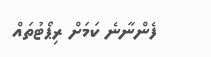ފެންނާނެ ކަމަށް ރިޕޯޓުތައް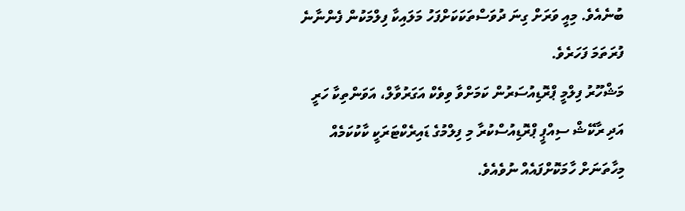ބުނެއެވެ. މިއީ ވަރަށް ގިނަ ދުވަސްތަކަކަށްފަހު މަލައިކާ ފިލްމަކުން ފެންނާނެ ފުރަތަމަ ފަހަރެވެ.
މަޝްހޫރު ފިލްމީ ޕްރޮޑިއުސަރުން ކަމަށްވާ ވިވެކް އަގަރުވާލް، އަވަންތިކާ ހަރީ އަދި ރާކޭޝް ސިއްޕީ ޕްރޮޑިއުސްކުރާ މި ފިލްމުގެ ޑައިރެކްޓަރަކީ ކާކުކަމެއް މިހާތަނަށް ހާމަކޮށްފައެއް ނުވެއެވެ.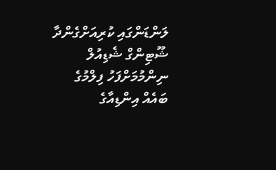ލަންޑަންގައި ކުރިއަށްގެންދާ ޝޫޓިންގް ޝެޑިއުލް ނިންމުމަށްފަހު ފިލްމުގެ ބައެއް އިންޑިއާގެ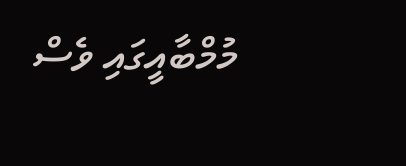މުމްބާއީގައި ވެސް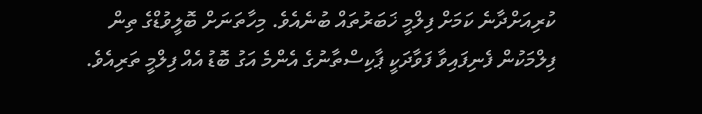ކުރިއަށްދާނެ ކަމަށް ފިލްމީ ޚަބަރުތައް ބުނެއެވެ. މިހާތަނަށް ބޮލީވުޑްގެ ތިން ފިލްމަކުން ފެނިފައިވާ ފަވާދަކީ ޕާކިސްތާނުގެ އެންމެ އަގު ބޮޑު އެއް ފިލްމީ ތަރިއެވެ.